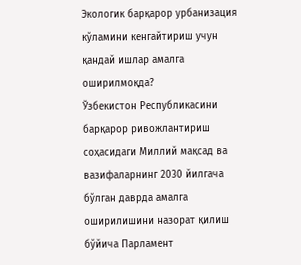Экологик барқарор урбанизация кўламини кенгайтириш учун қандай ишлар амалга оширилмоқда?
Ўзбекистон Республикасини барқарор ривожлантириш соҳасидаги Миллий мақсад ва вазифаларнинг 2030 йилгача бўлган даврда амалга оширилишини назорат қилиш бўйича Парламент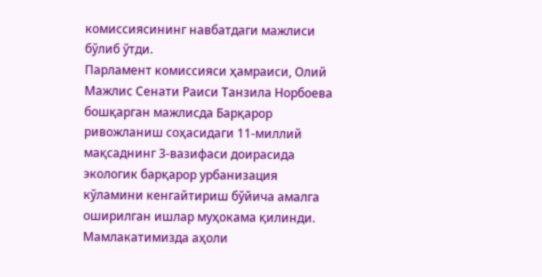комиссиясининг навбатдаги мажлиси бўлиб ўтди.
Парламент комиссияси ҳамраиси, Олий Мажлис Сенати Раиси Танзила Норбоева бошқарган мажлисда Барқарор ривожланиш соҳасидаги 11-миллий мақсаднинг 3-вазифаси доирасида экологик барқарор урбанизация кўламини кенгайтириш бўйича амалга оширилган ишлар муҳокама қилинди.
Мамлакатимизда аҳоли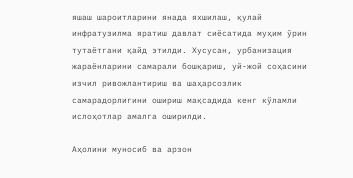яшаш шароитларини янада яхшилаш, қулай инфратузилма яратиш давлат сиёсатида муҳим ўрин тутаётгани қайд этилди. Хусусан, урбанизация жараёнларини самарали бошқариш, уй-жой соҳасини изчил ривожлантириш ва шаҳарсозлик самарадорлигини ошириш мақсадида кенг кўламли ислоҳотлар амалга оширилди.

Аҳолини муносиб ва арзон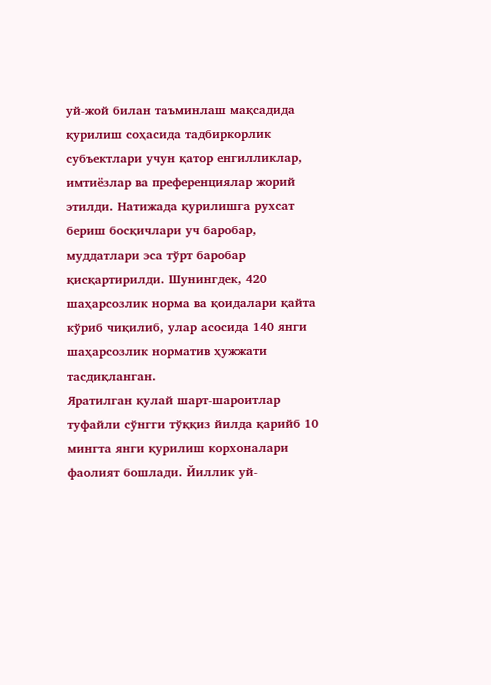уй-жой билан таъминлаш мақсадида қурилиш соҳасида тадбиркорлик субъектлари учун қатор енгилликлар, имтиёзлар ва преференциялар жорий этилди. Натижада қурилишга рухсат бериш босқичлари уч баробар, муддатлари эса тўрт баробар қисқартирилди. Шунингдек, 420 шаҳарсозлик норма ва қоидалари қайта кўриб чиқилиб, улар асосида 140 янги шаҳарсозлик норматив ҳужжати тасдиқланган.
Яратилган қулай шарт-шароитлар туфайли сўнгги тўққиз йилда қарийб 10 мингта янги қурилиш корхоналари фаолият бошлади. Йиллик уй-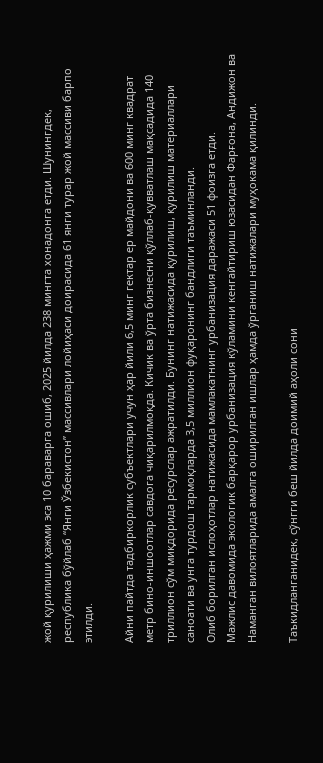жой қурилиши ҳажми эса 10 бараварга ошиб, 2025 йилда 238 мингта хонадонга етди. Шунингдек, республика бўйлаб “Янги Ўзбекистон” массивлари лойиҳаси доирасида 61 янги турар жой массиви барпо этилди.

Айни пайтда тадбиркорлик субъектлари учун ҳар йили 6,5 минг гектар ер майдони ва 600 минг квадрат метр бино-иншоотлар савдога чиқарилмоқда. Кичик ва ўрта бизнесни қўллаб-қувватлаш мақсадида 140 триллион сўм миқдорида ресурслар ажратилди. Бунинг натижасида қурилиш, қурилиш материаллари саноати ва унга турдош тармоқларда 3,5 миллион фуқаронинг бандлиги таъминланди.
Олиб борилган ислоҳотлар натижасида мамлакатнинг урбанизация даражаси 51 фоизга етди.
Мажлис давомида экологик барқарор урбанизация кўламини кенгайтириш юзасидан Фарғона, Андижон ва Наманган вилоятларида амалга оширилган ишлар ҳамда ўрганиш натижалари муҳокама қилинди.

Таъкидланганидек, сўнгги беш йилда доимий аҳоли сони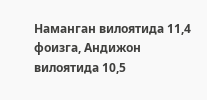Наманган вилоятида 11,4 фоизга, Андижон вилоятида 10,5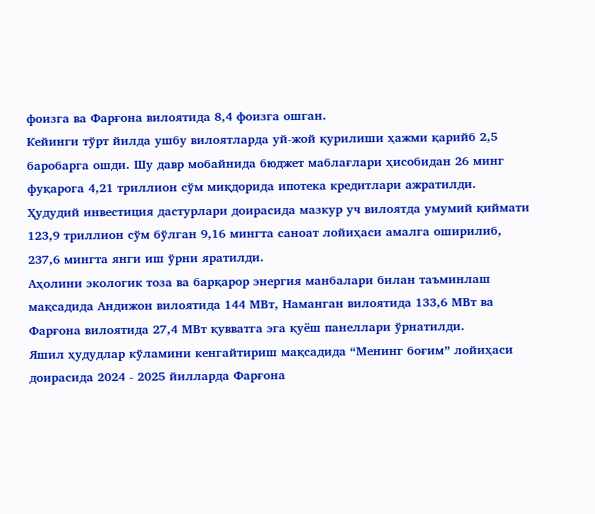фоизга ва Фарғона вилоятида 8,4 фоизга ошган.
Кейинги тўрт йилда ушбу вилоятларда уй-жой қурилиши ҳажми қарийб 2,5 баробарга ошди. Шу давр мобайнида бюджет маблағлари ҳисобидан 26 минг фуқарога 4,21 триллион сўм миқдорида ипотека кредитлари ажратилди.
Ҳудудий инвестиция дастурлари доирасида мазкур уч вилоятда умумий қиймати 123,9 триллион сўм бўлган 9,16 мингта саноат лойиҳаси амалга оширилиб, 237,6 мингта янги иш ўрни яратилди.
Аҳолини экологик тоза ва барқарор энергия манбалари билан таъминлаш мақсадида Андижон вилоятида 144 МВт, Наманган вилоятида 133,6 МВт ва Фарғона вилоятида 27,4 МВт қувватга эга қуёш панеллари ўрнатилди.
Яшил ҳудудлар кўламини кенгайтириш мақсадида “Менинг боғим” лойиҳаси доирасида 2024 - 2025 йилларда Фарғона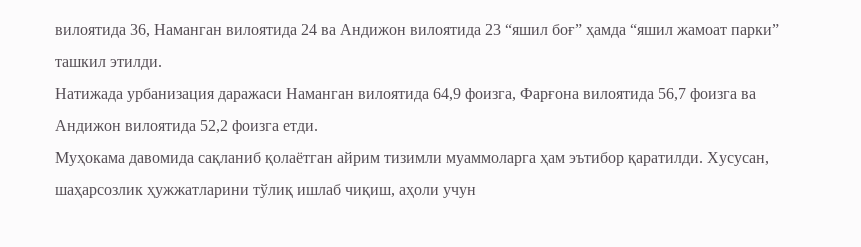вилоятида 36, Наманган вилоятида 24 ва Андижон вилоятида 23 “яшил боғ” ҳамда “яшил жамоат парки” ташкил этилди.
Натижада урбанизация даражаси Наманган вилоятида 64,9 фоизга, Фарғона вилоятида 56,7 фоизга ва Андижон вилоятида 52,2 фоизга етди.
Муҳокама давомида сақланиб қолаётган айрим тизимли муаммоларга ҳам эътибор қаратилди. Хусусан, шаҳарсозлик ҳужжатларини тўлиқ ишлаб чиқиш, аҳоли учун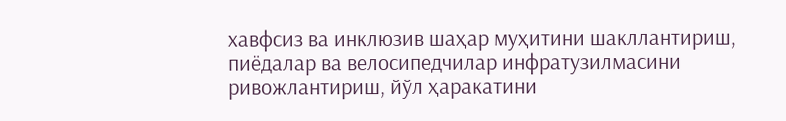хавфсиз ва инклюзив шаҳар муҳитини шакллантириш, пиёдалар ва велосипедчилар инфратузилмасини ривожлантириш, йўл ҳаракатини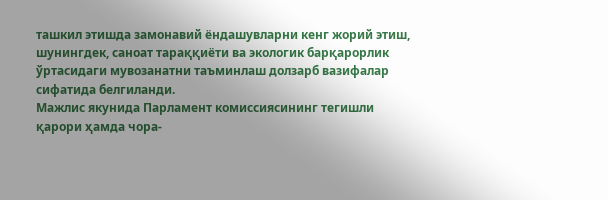ташкил этишда замонавий ёндашувларни кенг жорий этиш, шунингдек, саноат тараққиёти ва экологик барқарорлик ўртасидаги мувозанатни таъминлаш долзарб вазифалар сифатида белгиланди.
Мажлис якунида Парламент комиссиясининг тегишли қарори ҳамда чора-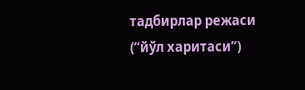тадбирлар режаси (“йўл харитаси”)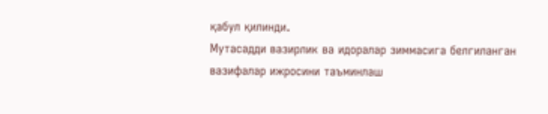қабул қилинди.
Мутасадди вазирлик ва идоралар зиммасига белгиланган вазифалар ижросини таъминлаш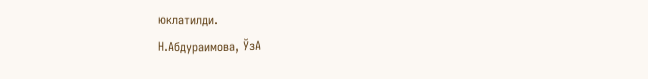юклатилди.
Н.Абдураимова, ЎзА